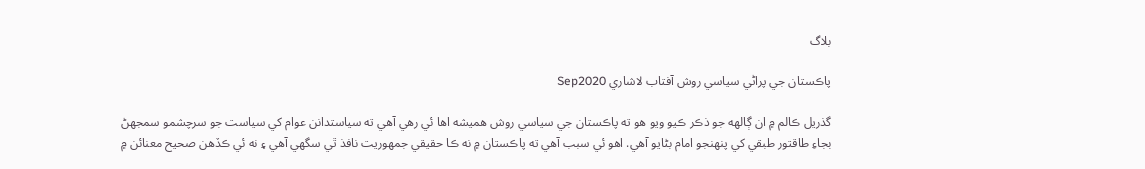بلاگ

پاڪستان جي پراڻي سياسي روش آفتاب لاشاري Sep2020

گذريل ڪالم ۾ ان ڳالهه جو ذڪر ڪيو ويو هو ته پاڪستان جي سياسي روش هميشه اها ئي رهي آهي ته سياستدانن عوام کي سياست جو سرچشمو سمجهڻ بجاءِ طاقتور طبقي کي پنهنجو امام بڻايو آهي. اهو ئي سبب آهي ته پاڪستان ۾ نه ڪا حقيقي جمهوريت نافذ ٿي سگهي آهي ۽ نه ئي ڪڏهن صحيح معنائن ۾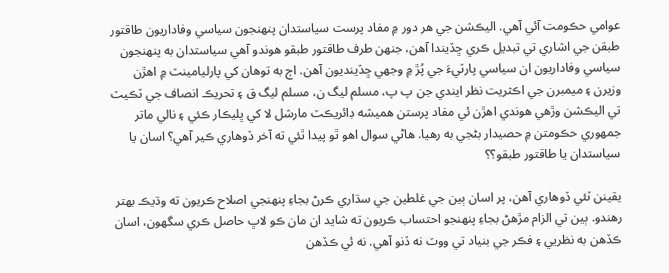عوامي حڪومت آئي آهي. اليڪشن جي هر دور ۾ مفاد پرست سياستدان پنهنجون سياسي وفاداريون طاقتور طبقن جي اشاري تي تبديل ڪري ڇڏيندا آهن، جنهن طرف طاقتور طبقو هوندو آهي سياستدان به پنهنجون سياسي وفاداريون ان سياسي پارٽيءَ جي پُڙ ۾ وجهي ڇڏينديون آهن. اڄ به توهان کي پارليامينٽ ۾ اهڙن وزيرن ۽ ميمبرن جي اڪثريت نظر ايندي جن پ پ، مسلم ليگ ن، مسلم ليگ ق ۽ تحريڪ انصاف جي ٽڪيٽ تي اليڪشن وڙهي هوندي اهڙن ئي مفاد پرستن هميشه ڊائريڪٽ مارشل لا کي ڀليڪار ڪئي ۽ نالي ماتر جمهوري حڪومتن ۾ حصيدار بڻجي به رهيا. هاڻي سوال اهو ٿو پيدا ٿئي ته آخر ڏوهاري ڪير آهي؟ اسان يا سياستدان يا طاقتور طبقو؟؟

يقينن ٽئي ڏوهاري آهن، پر اسان ٻين جي غلطين جي سڌاري ڪرڻ بجاءِ پنهنجي اصلاح ڪريون ته وڌيڪ بهتر رهندو. ٻين تي الزام مڙهڻ بجاءِ پنهنجو احتساب ڪريون ته شايد ان مان ڪو لاڀ حاصل ڪري سگهون، اسان ڪڏهن به نظريي ۽ فڪر جي بنياد تي ووٽ نه ڏنو آهي. نه ئي ڪڏهن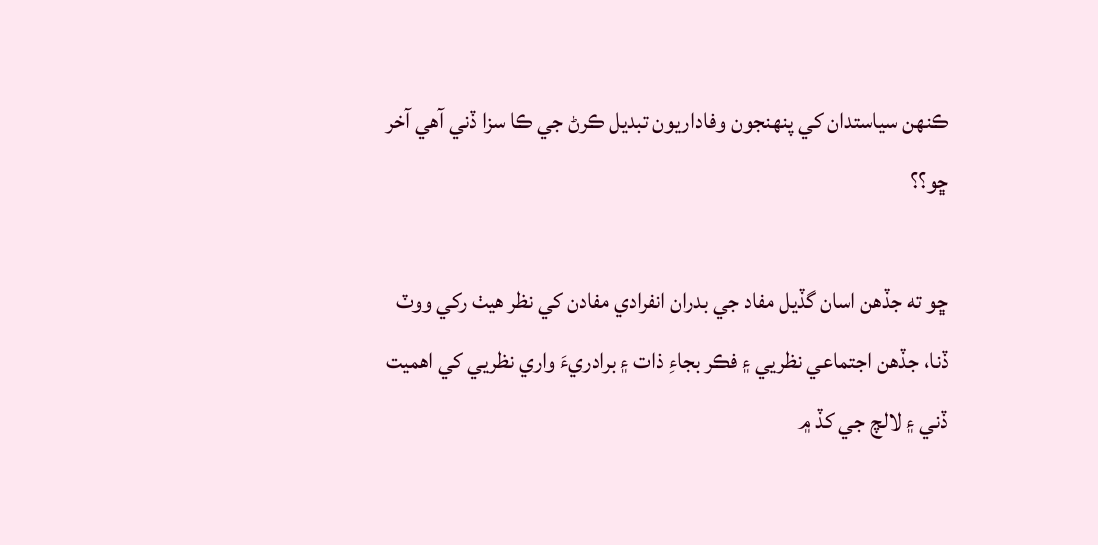ڪنهن سياستدان کي پنهنجون وفاداريون تبديل ڪرڻ جي ڪا سزا ڏني آهي آخر ڇو؟؟

ڇو ته جڏهن اسان گڏيل مفاد جي بدران انفرادي مفادن کي نظر هيٺ رکي ووٽ ڏنا، جڏهن اجتماعي نظريي ۽ فڪر بجاءِ ذات ۽ برادريءَ واري نظريي کي اهميت ڏني ۽ لالچ جي کڏ ۾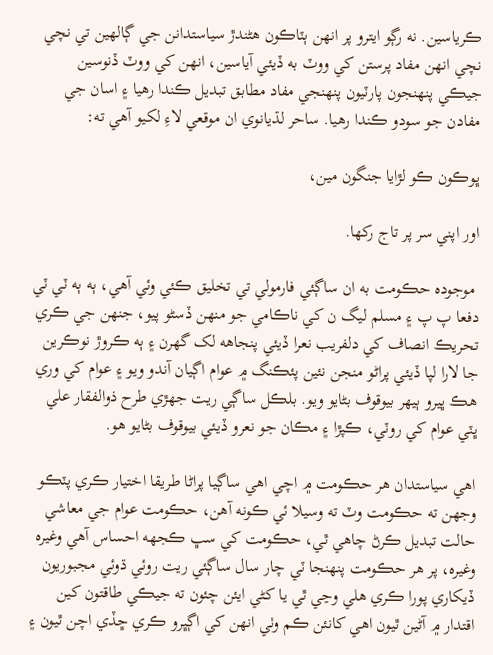ڪرياسين. نه رڳو ايترو پر انهن ٻٽاڪون هڻندڙ سياستدانن جي ڳالهين تي نچي نچي انهن مفاد پرستن کي ووٽ به ڏيئي آياسين، انهن کي ووٽ ڏنوسين جيڪي پنهنجون پارٽيون پنهنجي مفاد مطابق تبديل ڪندا رهيا ۽ اسان جي مفادن جو سودو ڪندا رهيا. ساحر لڌيانوي ان موقعي لاءِ لکيو آهي ته:

ڀوڪون ڪو لڙايا جنگون مين،

اور اپني سر پر تاج رکها.

 موجوده حڪومت به ان ساڳئي فارمولي تي تخليق ڪئي وئي آهي، ٻه ٻه ٽي ٽي دفعا پ پ ۽ مسلم ليگ ن کي ناڪامي جو منهن ڏسڻو پيو، جنهن جي ڪري تحريڪ انصاف کي دلفريب نعرا ڏيئي پنجاهه لک گهرن ۽ ٻه ڪروڙ نوڪرين جا لارا لپا ڏيئي پراڻو منجن نئين پئڪنگ ۾ عوام اڳيان آندو ويو ۽ عوام کي وري هڪ ڀيرو ٻيهر بيوقوف بڻايو ويو. بلڪل ساڳي ريت جهڙي طرح ذوالفقار علي ڀٽي عوام کي روٽي، ڪپڙا ۽ مڪان جو نعرو ڏيئي بيوقوف بڻايو هو.

اهي سياستدان هر حڪومت ۾ اچي اهي ساڳيا پراڻا طريقا اختيار ڪري پٽڪو وجهن ته حڪومت وٽ ته وسيلا ئي ڪونه آهن، حڪومت عوام جي معاشي حالت تبديل ڪرڻ چاهي ٿي، حڪومت کي سڀ ڪجهه احساس آهي وغيره وغيره، پر هر حڪومت پنهنجا ٽي چار سال ساڳئي ريت روئي ڌوئي مجبوريون ڏيکاري پورا ڪري هلي وڃي ٿي يا کڻي ايئن چئون ته جيڪي طاقتون کين اقتدار ۾ آڻين ٿيون اهي کانئن ڪم وٺي انهن کي اڳڀرو ڪري ڇڏي اچن ٿيون ۽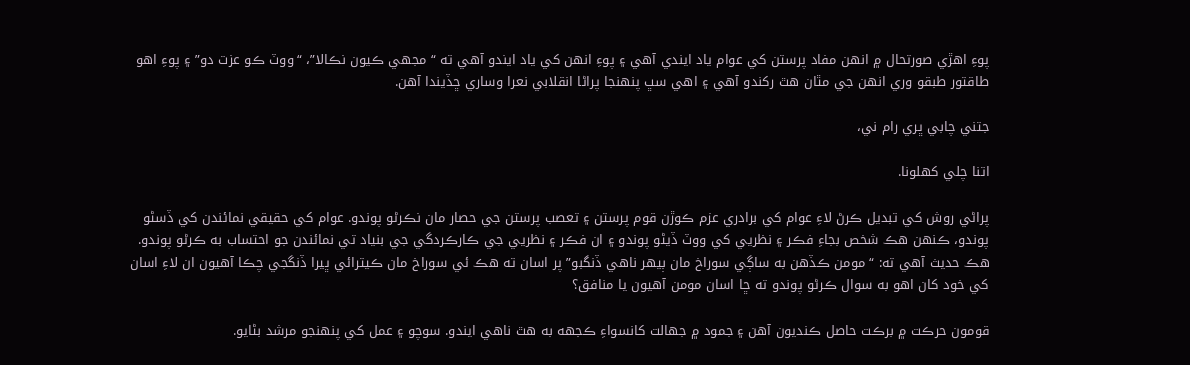پوءِ اهڙي صورتحال ۾ انهن مفاد پرستن کي عوام ياد ايندي آهي ۽ پوءِ انهن کي ياد ايندو آهي ته “مجهي ڪيون نڪالا”، “ووٽ ڪو عزت دو” ۽ پوءِ اهو طاقتور طبقو وري انهن جي مٿان هٿ رکندو آهي ۽ اهي سڀ پنهنجا پراڻا انقلابي نعرا وساري ڇڏيندا آهن.

جتني چابي ڀري رام ني،

اتنا چلي کهلونا.

پراڻي روش کي تبديل ڪرڻ لاءِ عوام کي برادري عزم ڪوڙن قوم پرستن ۽ تعصب پرستن جي حصار مان نڪرڻو پوندو. عوام کي حقيقي نمائندن کي ڏسڻو پوندو، ڪنهن هڪ شخص بجاءِ فڪر ۽ نظريي کي ووٽ ڏيڻو پوندو ۽ ان فڪر ۽ نظريي جي ڪارڪردگي جي بنياد تي نمائندن جو احتساب به ڪرڻو پوندو. هڪ حديث آهي ته: “مومن ڪڏهن به ساڳي سوراخ مان ٻيهر ناهي ڏنگبو” پر اسان ته هڪ ئي سوراخ مان ڪيترائي ڀيرا ڏنگجي چڪا آهيون ان لاءِ اسان کي خود کان اهو به سوال ڪرڻو پوندو ته ڇا اسان مومن آهيون يا منافق؟

قومون حرڪت ۾ برڪت حاصل ڪنديون آهن ۽ جمود ۾ جهالت کانسواءِ ڪجهه به هٿ ناهي ايندو. سوچو ۽ عمل کي پنهنجو مرشد بڻايو.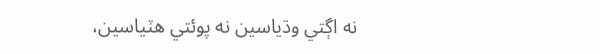نه اڳتي وڌياسين نه پوئتي هٽياسين،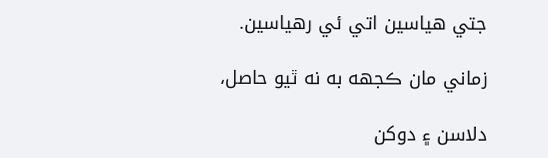جتي هياسين اتي ئي رهياسين.

زماني مان ڪجهه به نه ٿيو حاصل،

دلاسن ۽ دوکن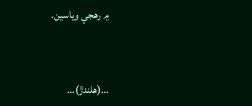۾ رهجي وياسين.



…(هلندڙ)…